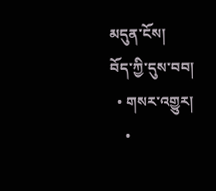མདུན་ངོས།
བོད་ཀྱི་དུས་བབ།
  • གསར་འགྱུར།
    •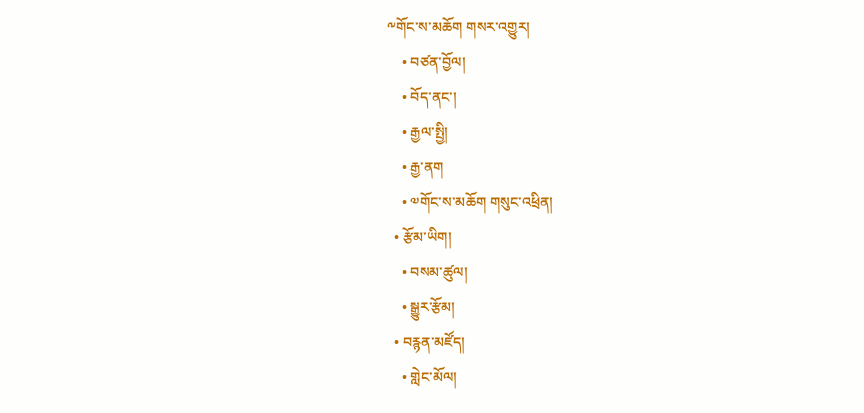༸གོང་ས་མཆོག གསར་འགྱུར།
    • བཙན་བྱོལ།
    • བོད་ནང་།
    • རྒྱལ་སྤྱི།
    • རྒྱ་ནག
    • ༧གོང་ས་མཆོག གསུང་འཕྲིན།
  • རྩོམ་ཡིག།
    • བསམ་ཚུལ།
    • སྒྱུར་རྩོམ།
  • བརྙན་མཛོད།
    • གླེང་མོལ།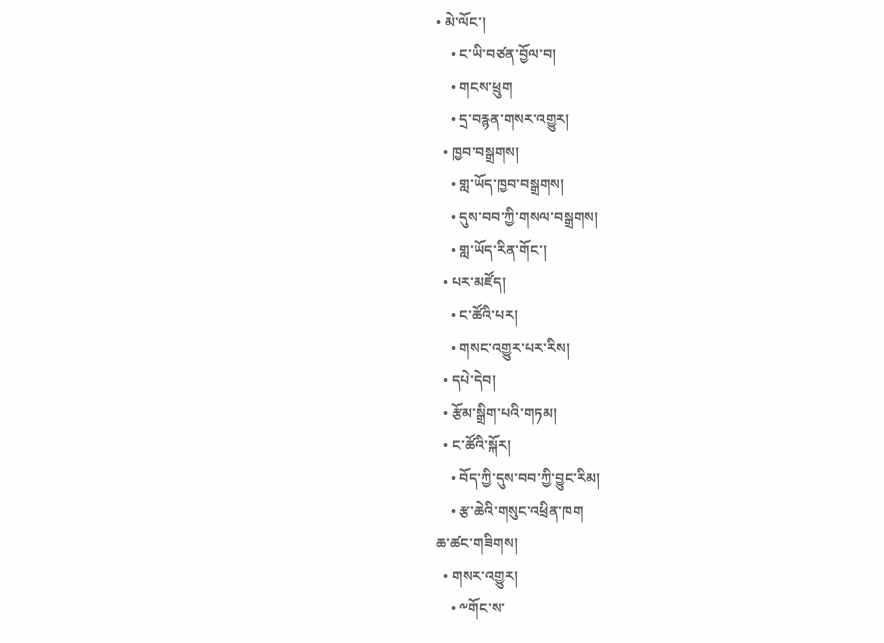• མེ་ལོང་།
    • ང་ཡི་བཙན་བྱོལ་བ།
    • གངས་ཕྲུག
    • དྲ་བརྙན་གསར་འགྱུར།
  • ཁྱབ་བསྒྲགས།
    • གླ་ཡོད་ཁྱབ་བསྒྲགས།
    • དུས་བབ་ཀྱི་གསལ་བསྒྲགས།
    • གླ་ཡོད་རིན་གོང་།
  • པར་མཛོད།
    • ང་ཚོའི་པར།
    • གསང་འགྱུར་པར་རིས།
  • དཔེ་དེབ།
  • རྩོམ་སྒྲིག་པའི་གཏམ།
  • ང་ཚོའི་སྐོར།
    • བོད་ཀྱི་དུས་བབ་ཀྱི་བྱུང་རིམ།
    • རྩ་ཆེའི་གསུང་འཕྲིན་ཁག
ཆ་ཚང་གཟིགས།
  • གསར་འགྱུར།
    • ༸གོང་ས་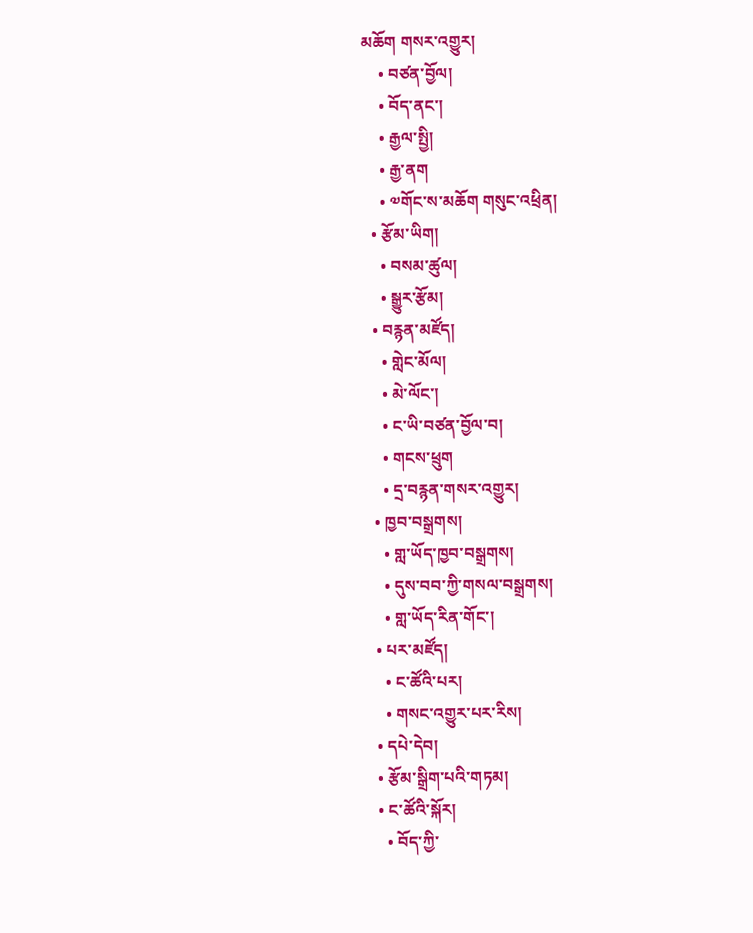མཆོག གསར་འགྱུར།
    • བཙན་བྱོལ།
    • བོད་ནང་།
    • རྒྱལ་སྤྱི།
    • རྒྱ་ནག
    • ༧གོང་ས་མཆོག གསུང་འཕྲིན།
  • རྩོམ་ཡིག།
    • བསམ་ཚུལ།
    • སྒྱུར་རྩོམ།
  • བརྙན་མཛོད།
    • གླེང་མོལ།
    • མེ་ལོང་།
    • ང་ཡི་བཙན་བྱོལ་བ།
    • གངས་ཕྲུག
    • དྲ་བརྙན་གསར་འགྱུར།
  • ཁྱབ་བསྒྲགས།
    • གླ་ཡོད་ཁྱབ་བསྒྲགས།
    • དུས་བབ་ཀྱི་གསལ་བསྒྲགས།
    • གླ་ཡོད་རིན་གོང་།
  • པར་མཛོད།
    • ང་ཚོའི་པར།
    • གསང་འགྱུར་པར་རིས།
  • དཔེ་དེབ།
  • རྩོམ་སྒྲིག་པའི་གཏམ།
  • ང་ཚོའི་སྐོར།
    • བོད་ཀྱི་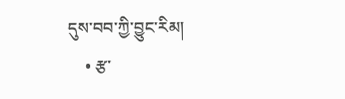དུས་བབ་ཀྱི་བྱུང་རིམ།
    • རྩ་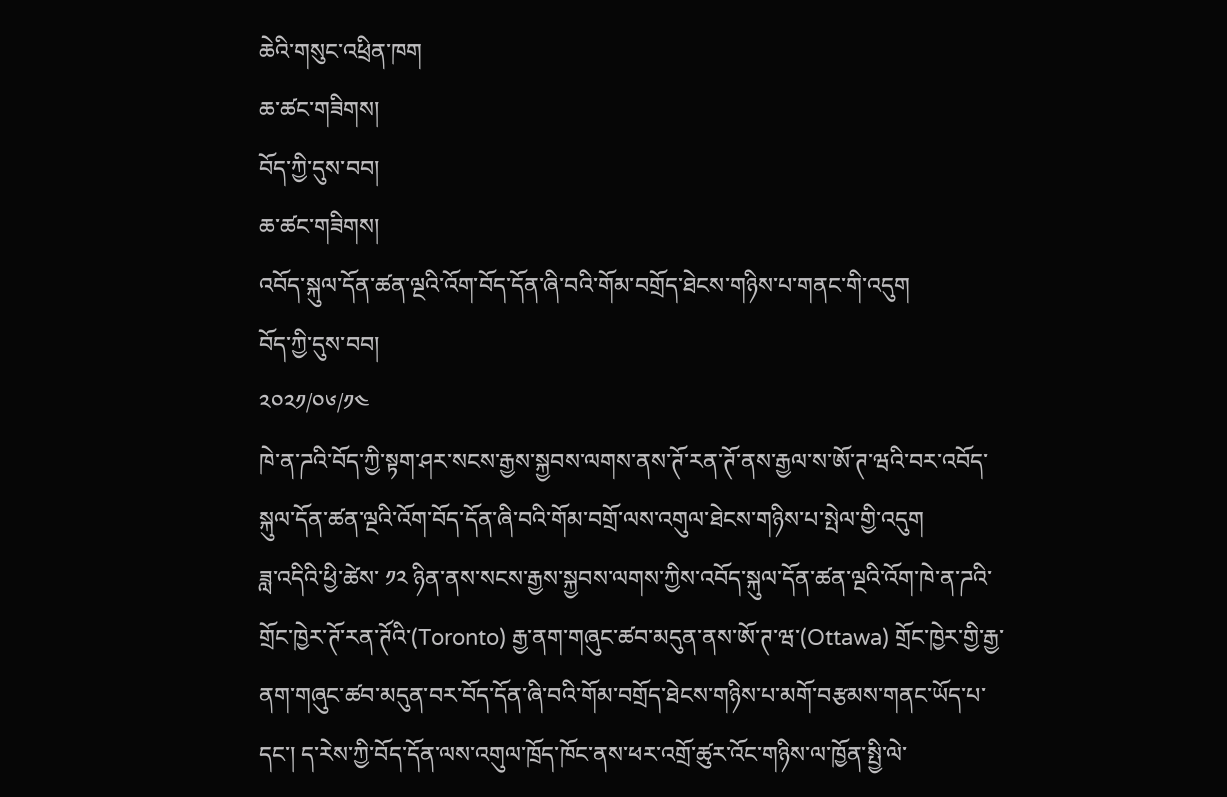ཆེའི་གསུང་འཕྲིན་ཁག
ཆ་ཚང་གཟིགས།
བོད་ཀྱི་དུས་བབ།
ཆ་ཚང་གཟིགས།
འབོད་སྐུལ་དོན་ཚན་ལྔའི་འོག་བོད་དོན་ཞི་བའི་གོམ་བགྲོད་ཐེངས་གཉིས་པ་གནང་གི་འདུག
བོད་ཀྱི་དུས་བབ།
༢༠༢༡/༠༦/༡༤
ཁེ་ན་ཌའི་བོད་ཀྱི་སྟག་ཤར་སངས་རྒྱས་སྐྱབས་ལགས་ནས་ཊོ་རན་ཊོ་ནས་རྒྱལ་ས་ཨོ་ཊ་ཝའི་བར་འབོད་སྐུལ་དོན་ཚན་ལྔའི་འོག་བོད་དོན་ཞི་བའི་གོམ་བགྲོ་ལས་འགུལ་ཐེངས་གཉིས་པ་སྤེལ་གྱི་འདུག
ཟླ་འདིའི་ཕྱི་ཚེས་ ༡༢ ཉིན་ནས་སངས་རྒྱས་སྐྱབས་ལགས་ཀྱིས་འབོད་སྐུལ་དོན་ཚན་ལྔའི་འོག་ཁེ་ན་ཌའི་གྲོང་ཁྱེར་ཊོ་རན་ཊོའི་(Toronto) རྒྱ་ནག་གཞུང་ཚབ་མདུན་ནས་ཨོ་ཊ་ཝ་(Ottawa) གྲོང་ཁྱེར་གྱི་རྒྱ་ནག་གཞུང་ཚབ་མདུན་བར་བོད་དོན་ཞི་བའི་གོམ་བགྲོད་ཐེངས་གཉིས་པ་མགོ་བརྩམས་གནང་ཡོད་པ་དང་། ད་རེས་ཀྱི་བོད་དོན་ལས་འགུལ་ཁྲོད་ཁོང་ནས་ཕར་འགྲོ་ཚུར་འོང་གཉིས་ལ་ཁྱོན་སྤྱི་ལེ་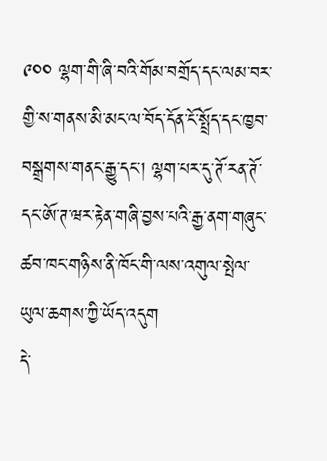༩༠༠ ལྷག་གི་ཞི་བའི་གོམ་བགྲོད་དང་ལམ་བར་གྱི་ས་གནས་མི་མང་ལ་བོད་དོན་ངོ་སྤྲོད་དང་ཁྱབ་བསྒྲགས་གནང་རྒྱུ་དང་། ལྷག་པར་དུ་ཊོ་རན་ཊོ་དང་ཨོ་ཊ་ཝར་རྟེན་གཞི་བྱས་པའི་རྒྱ་ནག་གཞུང་ཚབ་ཁང་གཉིས་ནི་ཁོང་གི་ལས་འགུལ་སྤེལ་ཡུལ་ཆགས་ཀྱི་ཡོད་འདུག
དེ་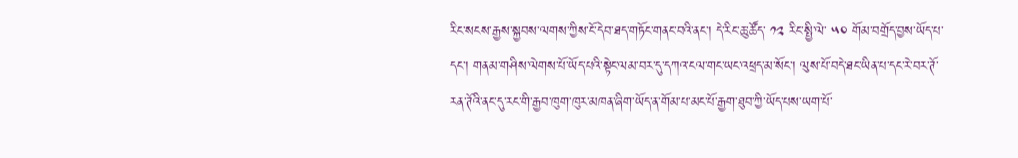རིང་སངས་རྒྱས་སྐྱབས་ལགས་ཀྱིས་ངོ་དེབ་ཐད་གཏོང་གནང་བའི་ནང་། དེ་རིང་ཆུ་ཚོད་ ༡༢ རིང་སྤྱི་ལེ་ ༥༠ གོམ་བགྲོད་བྱས་ཡོད་པ་དང་། གནམ་གཤིས་ལེགས་པོ་ཡོད་པའི་སྟེང་ལམ་བར་དུ་དཀའ་ངལ་གང་ཡང་འཕྲད་མ་སོང་། ལུས་པོ་བདེ་ཐང་ཡིན་པ་དང་རེ་བར་ཊོ་རན་ཊོའི་ནང་དུ་རང་གི་རྒྱབ་ཁུག་ཁུར་མཁན་ཞིག་ཡོད་ན་གོམ་པ་མང་པོ་རྒྱག་ཐུབ་ཀྱི་ཡོད་པས་ཡག་པོ་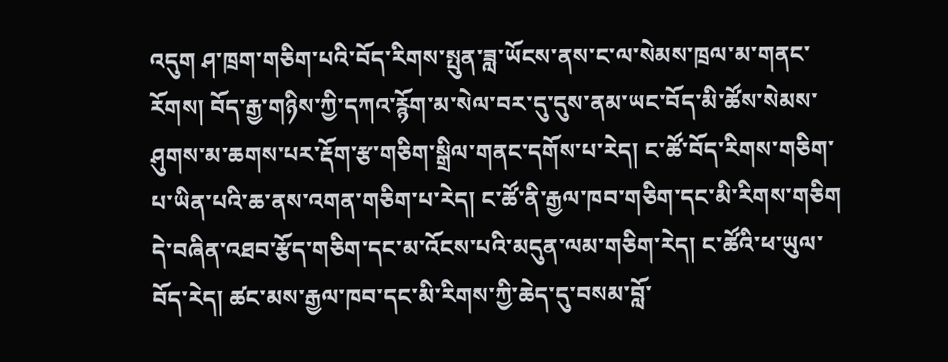འདུག ཤ་ཁྲག་གཅིག་པའི་བོད་རིགས་སྤུན་ཟླ་ཡོངས་ནས་ང་ལ་སེམས་ཁྲལ་མ་གནང་རོགས། བོད་རྒྱ་གཉིས་ཀྱི་དཀའ་རྙོག་མ་སེལ་བར་དུ་དུས་ནམ་ཡང་བོད་མི་ཚོས་སེམས་ཤུགས་མ་ཆགས་པར་རྡོག་རྩ་གཅིག་སྒྲིལ་གནང་དགོས་པ་རེད། ང་ཚོ་བོད་རིགས་གཅིག་པ་ཡིན་པའི་ཆ་ནས་འགན་གཅིག་པ་རེད། ང་ཚོ་ནི་རྒྱལ་ཁབ་གཅིག་དང་མི་རིགས་གཅིག  དེ་བཞིན་འཐབ་རྩོད་གཅིག་དང་མ་འོངས་པའི་མདུན་ལམ་གཅིག་རེད། ང་ཚོའི་ཕ་ཡུལ་བོད་རེད། ཚང་མས་རྒྱལ་ཁབ་དང་མི་རིགས་ཀྱི་ཆེད་དུ་བསམ་བློ་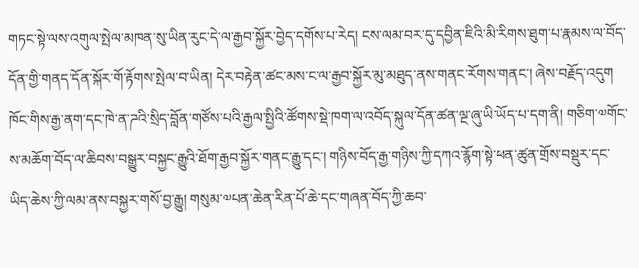གཏང་སྟེ་ལས་འགུལ་སྤེལ་མཁན་སུ་ཡིན་རུང་དེ་ལ་རྒྱབ་སྐྱོར་བྱེད་དགོས་པ་རེད། ངས་ལམ་བར་དུ་དབྱིན་ཇིའི་མི་རིགས་ཐུག་པ་རྣམས་ལ་བོད་དོན་གྱི་གནད་དོན་སྐོར་གོ་རྟོགས་སྤེལ་བ་ཡིན། དེར་བརྟེན་ཚང་མས་ང་ལ་རྒྱབ་སྐྱོར་མུ་མཐུད་ནས་གནང་རོགས་གནང་། ཞེས་བརྗོད་འདུག
ཁོང་གིས་རྒྱ་ནག་དང་ཁེ་ན་ཌའི་སྲིད་བློན་གཙོས་པའི་རྒྱལ་སྤྱིའི་ཚོགས་སྡེ་ཁག་ལ་འབོད་སྐུལ་དོན་ཚན་ལྔ་ཞུ་ཡི་ཡོད་པ་དག་ནི། གཅིག་༧གོང་ས་མཆོག་བོད་ལ་ཆིབས་བསྒྱུར་བསྐྱང་རྒྱུའི་ཐོག་རྒྱབ་སྐྱོར་གནང་རྒྱུ་དང་། གཉིས་བོད་རྒྱ་གཉིས་ཀྱི་དཀའ་རྙོག་སྟེ་ཕན་ཚུན་གྲོས་བསྡུར་དང་ཡིད་ཆེས་ཀྱི་ལམ་ནས་བསྐྱར་གསོ་བྱ་རྒྱུ། གསུམ་༧པན་ཆེན་རིན་པོ་ཆེ་དང་གཞན་བོད་ཀྱི་ཆབ་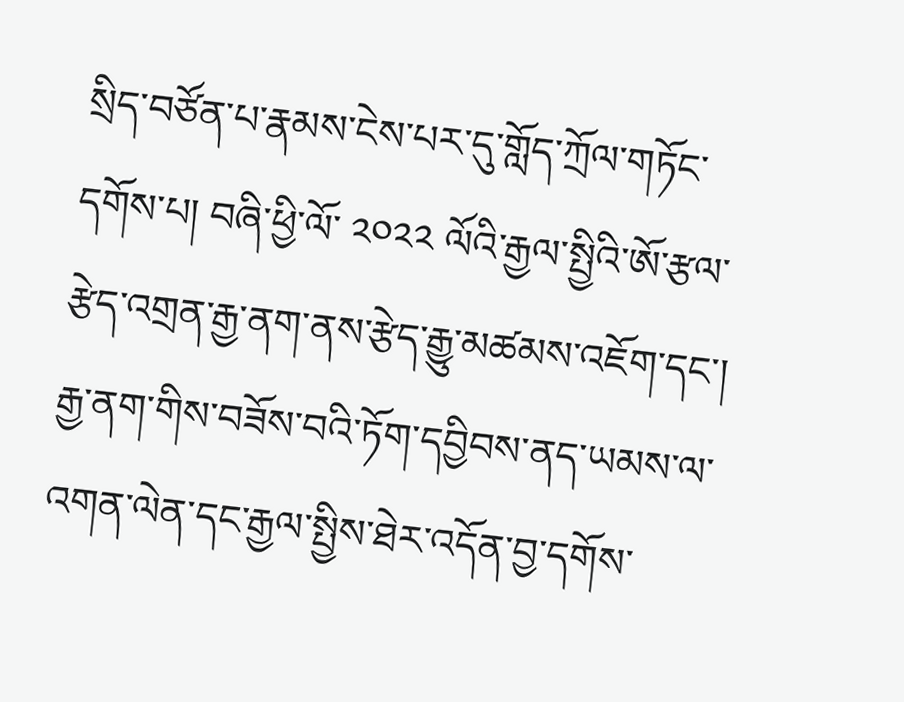སྲིད་བཙོན་པ་རྣམས་ངེས་པར་དུ་གློད་ཀྲོལ་གཏོང་དགོས་པ། བཞི་ཕྱི་ལོ་ ༢༠༢༢ ལོའི་རྒྱལ་སྤྱིའི་ཨོ་རྩལ་རྩེད་འགྲན་རྒྱ་ནག་ནས་རྩེད་རྒྱུ་མཚམས་འཇོག་དང་། རྒྱ་ནག་གིས་བཟོས་བའི་ཏོག་དབྱིབས་ནད་ཡམས་ལ་འགན་ལེན་དང་རྒྱལ་སྤྱིས་ཐེར་འདོན་བྱ་དགོས་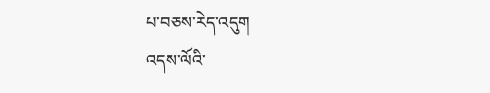པ་བཅས་རེད་འདུག
འདས་ལོའི་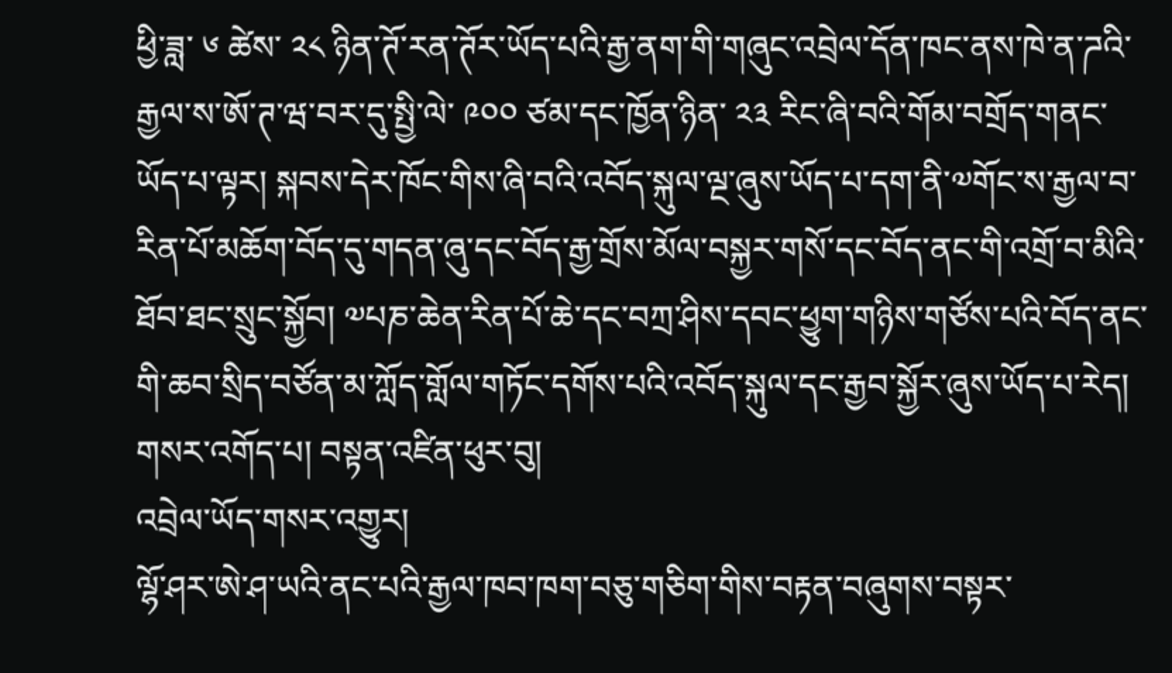ཕྱི་ཟླ་ ༦ ཚེས་ ༢༨ ཉིན་ཊོ་རན་ཊོར་ཡོད་པའི་རྒྱ་ནག་གི་གཞུང་འབྲེལ་དོན་ཁང་ནས་ཁེ་ན་ཌའི་རྒྱལ་ས་ཨོ་ཊ་ཝ་བར་དུ་སྤྱི་ལེ་ ༩༠༠ ཙམ་དང་ཁྱོན་ཉིན་ ༢༣ རིང་ཞི་བའི་གོམ་བགྲོད་གནང་ཡོད་པ་ལྟར། སྐབས་དེར་ཁོང་གིས་ཞི་བའི་འབོད་སྐུལ་ལྔ་ཞུས་ཡོད་པ་དག་ནི་༧གོང་ས་རྒྱལ་བ་རིན་པོ་མཆོག་བོད་དུ་གདན་ཞུ་དང་བོད་རྒྱ་གྲོས་མོལ་བསྐྱར་གསོ་དང་བོད་ནང་གི་འགྲོ་བ་མིའི་ཐོབ་ཐང་སྲུང་སྐྱོབ། ༧པཎ་ཆེན་རིན་པོ་ཆེ་དང་བཀྲ་ཤིས་དབང་ཕྱུག་གཉིས་གཙོས་པའི་བོད་ནང་གི་ཆབ་སྲིད་བཙོན་མ་ཀློད་གློལ་གཏོང་དགོས་པའི་འབོད་སྐུལ་དང་རྒྱབ་སྐྱོར་ཞུས་ཡོད་པ་རེད།
གསར་འགོད་པ། བསྟན་འཛིན་ཕུར་བུ།
འབྲེལ་ཡོད་གསར་འགྱུར།
ལྷོ་ཤར་ཨེ་ཤ་ཡའི་ནང་པའི་རྒྱལ་ཁབ་ཁག་བཅུ་གཅིག་གིས་བརྟན་བཞུགས་བསྟར་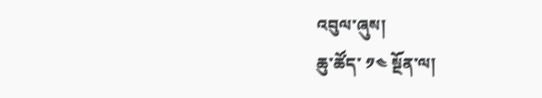འབུལ་ཞུས།
ཆུ་ཚོད་ ༡༤ སྔོན་ལ།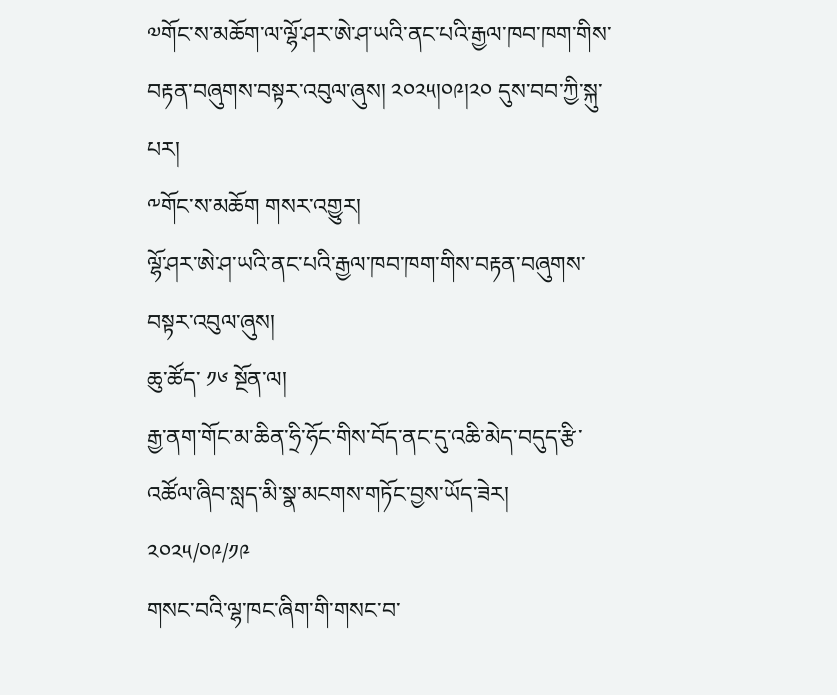༧གོང་ས་མཆོག་ལ་ལྷོ་ཤར་ཨེ་ཤ་ཡའི་ནང་པའི་རྒྱལ་ཁབ་ཁག་གིས་བརྟན་བཞུགས་བསྟར་འབུལ་ཞུས། ༢༠༢༥།༠༩།༢༠ དུས་བབ་ཀྱི་སྐུ་པར།
༸གོང་ས་མཆོག གསར་འགྱུར།
ལྷོ་ཤར་ཨེ་ཤ་ཡའི་ནང་པའི་རྒྱལ་ཁབ་ཁག་གིས་བརྟན་བཞུགས་བསྟར་འབུལ་ཞུས།
ཆུ་ཚོད་ ༡༦ སྔོན་ལ།
རྒྱ་ནག་གོང་མ་ཆིན་ཧྲི་ཧོང་གིས་བོད་ནང་དུ་འཆི་མེད་བདུད་རྩི་འཚོལ་ཞིབ་སླད་མི་སྣ་མངགས་གཏོང་བྱས་ཡོད་ཟེར།
༢༠༢༥/༠༩/༡༩
གསང་བའི་ལྷ་ཁང་ཞིག་གི་གསང་བ་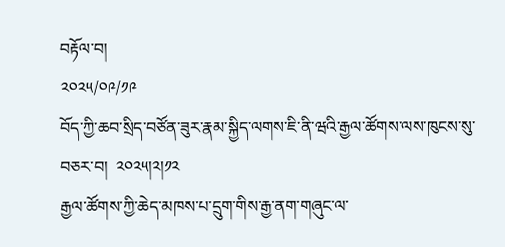བརྟོལ་བ།
༢༠༢༥/༠༩/༡༩
བོད་ཀྱི་ཆབ་སྲིད་བཙོན་ཟུར་རྣམ་སྐྱིད་ལགས་ཇི་ནི་ཝའི་རྒྱལ་ཚོགས་ལས་ཁུངས་སུ་བཅར་བ།  ༢༠༢༥།༢།༡༢
རྒྱལ་ཚོགས་ཀྱི་ཆེད་མཁས་པ་དྲུག་གིས་རྒྱ་ནག་གཞུང་ལ་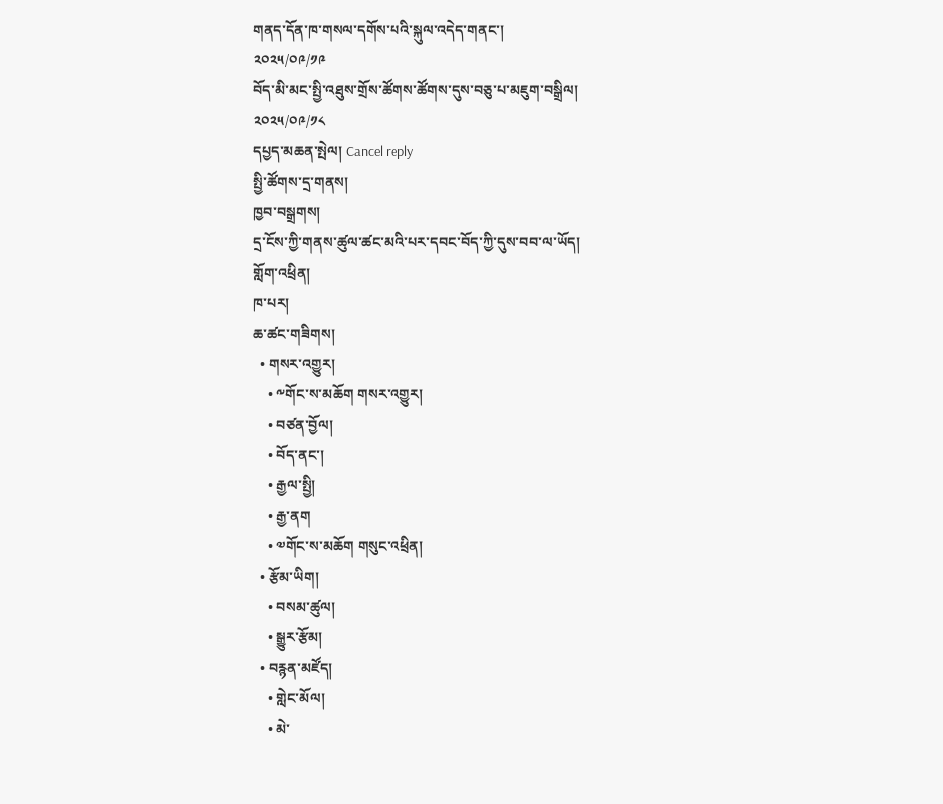གནད་དོན་ཁ་གསལ་དགོས་པའི་སྐུལ་འདེད་གནང་།
༢༠༢༥/༠༩/༡༩
བོད་མི་མང་སྤྱི་འཐུས་གྲོས་ཚོགས་ཚོགས་དུས་བཅུ་པ་མཇུག་བསྒྲིལ།
༢༠༢༥/༠༩/༡༨
དཔྱད་མཆན་སྤེལ། Cancel reply
སྤྱི་ཚོགས་དྲ་གནས།
ཁྱབ་བསྒྲགས།
དྲ་ངོས་ཀྱི་གནས་ཚུལ་ཚང་མའི་པར་དབང་བོད་ཀྱི་དུས་བབ་ལ་ཡོད།
གློག་འཕྲིན།
ཁ་པར།
ཆ་ཚང་གཟིགས།
  • གསར་འགྱུར།
    • ༸གོང་ས་མཆོག གསར་འགྱུར།
    • བཙན་བྱོལ།
    • བོད་ནང་།
    • རྒྱལ་སྤྱི།
    • རྒྱ་ནག
    • ༧གོང་ས་མཆོག གསུང་འཕྲིན།
  • རྩོམ་ཡིག།
    • བསམ་ཚུལ།
    • སྒྱུར་རྩོམ།
  • བརྙན་མཛོད།
    • གླེང་མོལ།
    • མེ་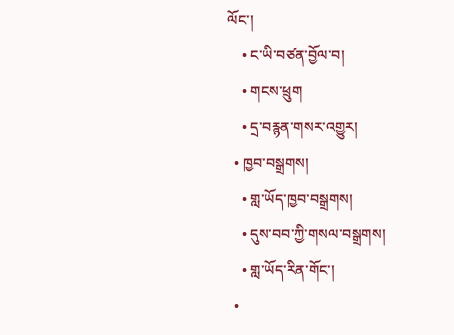ལོང་།
    • ང་ཡི་བཙན་བྱོལ་བ།
    • གངས་ཕྲུག
    • དྲ་བརྙན་གསར་འགྱུར།
  • ཁྱབ་བསྒྲགས།
    • གླ་ཡོད་ཁྱབ་བསྒྲགས།
    • དུས་བབ་ཀྱི་གསལ་བསྒྲགས།
    • གླ་ཡོད་རིན་གོང་།
  •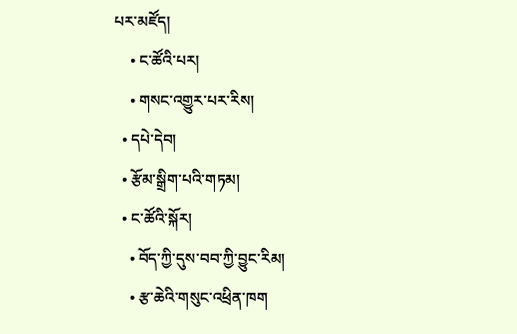པར་མཛོད།
    • ང་ཚོའི་པར།
    • གསང་འགྱུར་པར་རིས།
  • དཔེ་དེབ།
  • རྩོམ་སྒྲིག་པའི་གཏམ།
  • ང་ཚོའི་སྐོར།
    • བོད་ཀྱི་དུས་བབ་ཀྱི་བྱུང་རིམ།
    • རྩ་ཆེའི་གསུང་འཕྲིན་ཁག